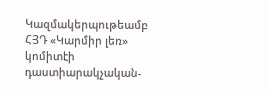Կազմակերպութեամբ ՀՅԴ «Կարմիր լեռ» կոմիտէի դաստիարակչական-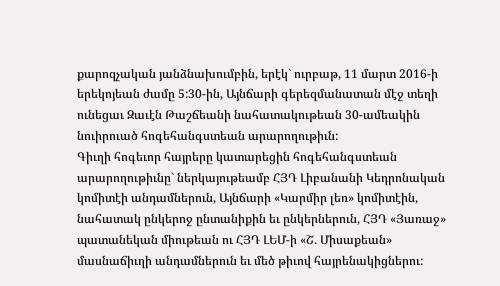քարոզչական յանձնախումբին, երէկ` ուրբաթ, 11 մարտ 2016-ի երեկոյեան ժամը 5:30-ին, Այնճարի գերեզմանատան մէջ տեղի ունեցաւ Զաւէն Թաշճեանի նահատակութեան 30-ամեակին նուիրուած հոգեհանգստեան արարողութիւն:
Գիւղի հոգեւոր հայրերը կատարեցին հոգեհանգստեան արարողութիւնը` ներկայութեամբ ՀՅԴ Լիբանանի Կեդրոնական կոմիտէի անդամներուն, Այնճարի «Կարմիր լեռ» կոմիտէին, նահատակ ընկերոջ ընտանիքին եւ ընկերներուն, ՀՅԴ «Յառաջ» պատանեկան միութեան ու ՀՅԴ ԼԵՄ-ի «Շ. Միսաքեան» մասնաճիւղի անդամներուն եւ մեծ թիւով հայրենակիցներու: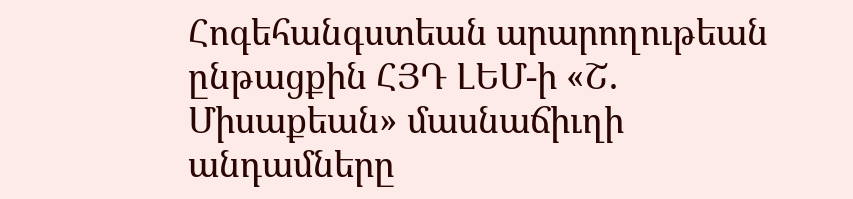Հոգեհանգստեան արարողութեան ընթացքին ՀՅԴ ԼԵՄ-ի «Շ. Միսաքեան» մասնաճիւղի անդամները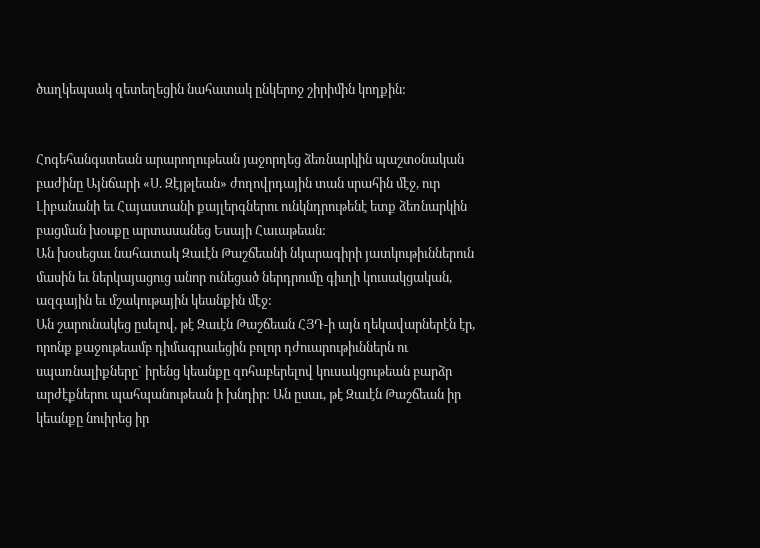ծաղկեպսակ զետեղեցին նահատակ ընկերոջ շիրիմին կողքին:


Հոգեհանգստեան արարողութեան յաջորդեց ձեռնարկին պաշտօնական բաժինը Այնճարի «Ս. Զէյթլեան» ժողովրդային տան սրահին մէջ, ուր Լիբանանի եւ Հայաստանի քայլերգներու ունկնդրութենէ ետք ձեռնարկին բացման խօսքը արտասանեց Եսայի Հաւաթեան:
Ան խօսեցաւ նահատակ Զաւէն Թաշճեանի նկարագիրի յատկութիւններուն մասին եւ ներկայացուց անոր ունեցած ներդրումը գիւղի կուսակցական, ազգային եւ մշակութային կեանքին մէջ:
Ան շարունակեց ըսելով, թէ Զաւէն Թաշճեան ՀՅԴ-ի այն ղեկավարներէն էր, որոնք քաջութեամբ դիմագրաւեցին բոլոր դժուարութիւններն ու սպառնալիքները` իրենց կեանքը զոհաբերելով կուսակցութեան բարձր արժէքներու պահպանութեան ի խնդիր: Ան ըսաւ, թէ Զաւէն Թաշճեան իր կեանքը նուիրեց իր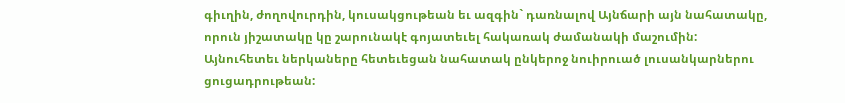գիւղին, ժողովուրդին, կուսակցութեան եւ ազգին` դառնալով Այնճարի այն նահատակը, որուն յիշատակը կը շարունակէ գոյատեւել հակառակ ժամանակի մաշումին:
Այնուհետեւ ներկաները հետեւեցան նահատակ ընկերոջ նուիրուած լուսանկարներու ցուցադրութեան: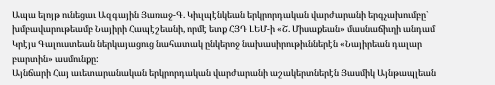Ապա ելոյթ ունեցաւ Ազգային Յառաջ-Գ. Կիւլպէնկեան երկրորդական վարժարանի երգչախումբը` խմբավարութեամբ Նայիրի Հապէշեանի, որմէ ետք ՀՅԴ ԼԵՄ-ի «Շ. Միսաքեան» մասնաճիւղի անդամ Կրէյս Գալուստեան ներկայացուց նահատակ ընկերոջ նախասիրութիւններէն «Նայիրեան դալար բարտին» ասմունքը:
Այնճարի Հայ աւետարանական երկրորդական վարժարանի աշակերտներէն Յասմիկ Այնթապլեան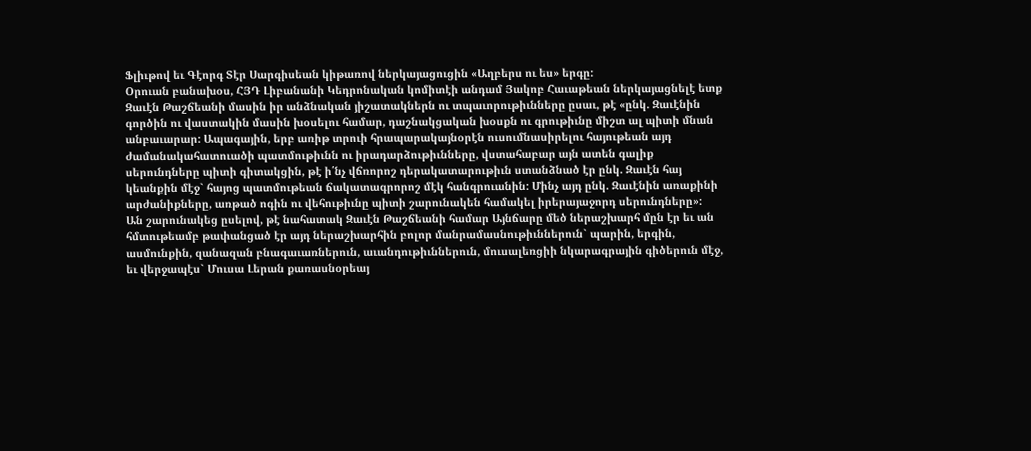Ֆլիւթով եւ Գէորգ Տէր Սարգիսեան կիթառով ներկայացուցին «Աղբերս ու ես» երգը:
Օրուան բանախօս, ՀՅԴ Լիբանանի Կեդրոնական կոմիտէի անդամ Յակոբ Հաւաթեան ներկայացնելէ ետք Զաւէն Թաշճեանի մասին իր անձնական յիշատակներն ու տպաւորութիւնները ըսաւ, թէ «ընկ. Զաւէնին գործին ու վաստակին մասին խօսելու համար, դաշնակցական խօսքն ու գրութիւնը միշտ ալ պիտի մնան անբաւարար: Ապագային, երբ առիթ տրուի հրապարակայնօրէն ուսումնասիրելու հայութեան այդ ժամանակահատուածի պատմութիւնն ու իրադարձութիւնները, վստահաբար այն ատեն գալիք սերունդները պիտի գիտակցին, թէ ի՛նչ վճռորոշ դերակատարութիւն ստանձնած էր ընկ. Զաւէն հայ կեանքին մէջ` հայոց պատմութեան ճակատագրորոշ մէկ հանգրուանին: Մինչ այդ ընկ. Զաւէնին առաքինի արժանիքները, առթած ոգին ու վեհութիւնը պիտի շարունակեն համակել իրերայաջորդ սերունդները»:
Ան շարունակեց ըսելով, թէ նահատակ Զաւէն Թաշճեանի համար Այնճարը մեծ ներաշխարհ մըն էր եւ ան հմտութեամբ թափանցած էր այդ ներաշխարհին բոլոր մանրամասնութիւններուն` պարին, երգին, ասմունքին, զանազան բնագաւառներուն, աւանդութիւններուն, մուսալեռցիի նկարագրային գիծերուն մէջ, եւ վերջապէս` Մուսա Լերան քառասնօրեայ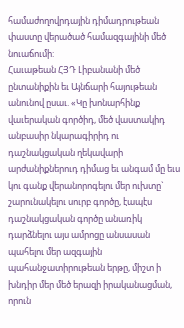համաժողովրդային դիմադրութեան փաստը վերածած համազգայինի մեծ նուաճումի:
Հաւաթեան ՀՅԴ Լիբանանի մեծ ընտանիքին եւ Այնճարի հայութեան անունով ըսաւ. «Կը խոնարհինք վաւերական գործիդ, մեծ վաստակիդ անբասիր նկարագիրիդ ու դաշնակցական ղեկավարի արժանիքներուդ դիմաց եւ անգամ մը եւս կու գանք վերանորոգելու մեր ուխտը` շարունակելու սուրբ գործը, էապէս դաշնակցական գործը անառիկ դարձնելու այս ամրոցը անսասան պահելու մեր ազգային պահանջատիրութեան երթը, միշտ ի խնդիր մեր մեծ երազի իրականացման, որուն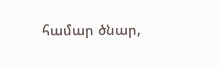համար ծնար,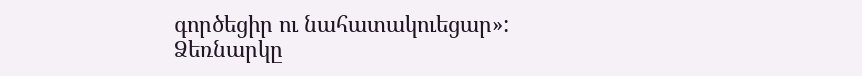գործեցիր ու նահատակուեցար»:
Ձեռնարկը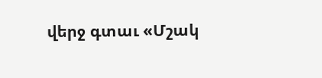վերջ գտաւ «Մշակ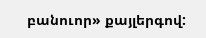բանուոր» քայլերգով: